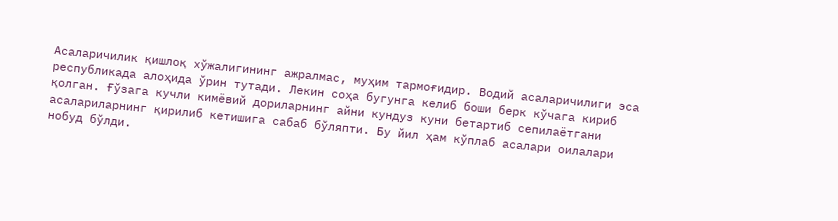Асаларичилик қишлоқ хўжалигининг ажралмас, муҳим тармоғидир. Водий асаларичилиги эса республикада алоҳида ўрин тутади. Лекин соҳа бугунга келиб боши берк кўчага кириб қолган. Ғўзага кучли кимёвий дориларнинг айни кундуз куни бетартиб сепилаётгани асалариларнинг қирилиб кетишига сабаб бўляпти. Бу йил ҳам кўплаб асалари оилалари нобуд бўлди.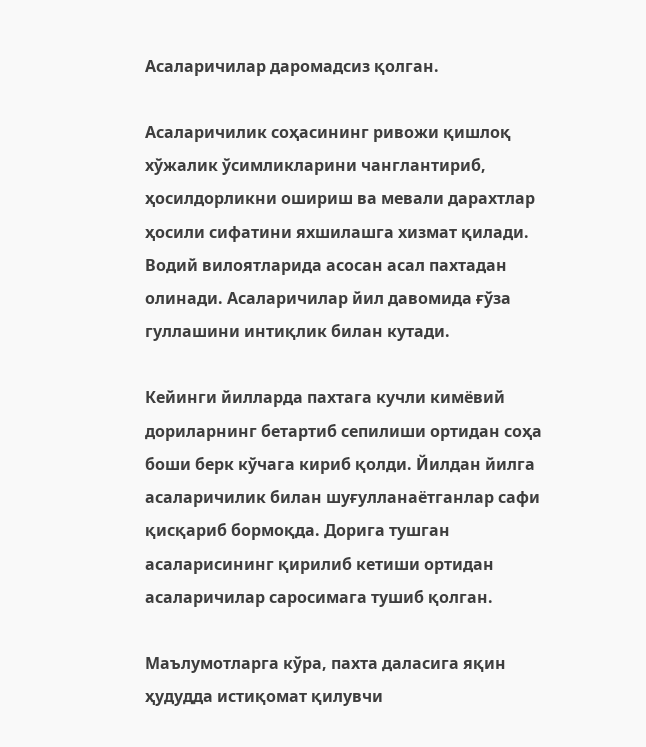Асаларичилар даромадсиз қолган.

Асаларичилик соҳасининг ривожи қишлоқ хўжалик ўсимликларини чанглантириб, ҳосилдорликни ошириш ва мевали дарахтлар ҳосили сифатини яхшилашга хизмат қилади. Водий вилоятларида асосан асал пахтадан олинади. Асаларичилар йил давомида ғўза гуллашини интиқлик билан кутади.

Кейинги йилларда пахтага кучли кимёвий дориларнинг бетартиб сепилиши ортидан соҳа боши берк кўчага кириб қолди. Йилдан йилга асаларичилик билан шуғулланаётганлар сафи қисқариб бормоқда. Дорига тушган асаларисининг қирилиб кетиши ортидан асаларичилар саросимага тушиб қолган.

Маълумотларга кўра, пахта даласига яқин ҳудудда истиқомат қилувчи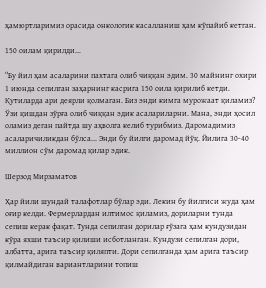ҳамюртларимиз орасида онкологик касалланиш ҳам кўпайиб кетган.

150 оилам қирилди...

“Бу йил ҳам асаларини пахтага олиб чиққан эдим. 30 майнинг охири 1 июнда сепилган заҳарнинг касрига 150 оила қирилиб кетди. Қутиларда ари деярли қолмаган. Биз энди кимга мурожаат қиламиз? Ўзи қишдан зўрға олиб чиққан эдик асалариларни. Мана, энди ҳосил оламиз деган пайтда шу аҳволга келиб турибмиз. Даромадимиз асаларичиликдан бўлса... Энди бу йилги даромад йўқ. Йилига 30-40 миллион сўм даромад қилар эдик.

Шерзод Мирзаматов

Ҳар йили шундай талафотлар бўлар эди. Лекин бу йилгиси жуда ҳам оғир келди. Фермерлардан илтимос қиламиз, дориларни тунда сепиш керак фақат. Тунда сепилган дорилар ғўзага ҳам кундузидан кўра яхши таъсир қилиши исботланган. Кундузи сепилган дори, албатта, арига таъсир қиляпти. Дори сепилганда ҳам арига таъсир қилмайдиган вариантларини топиш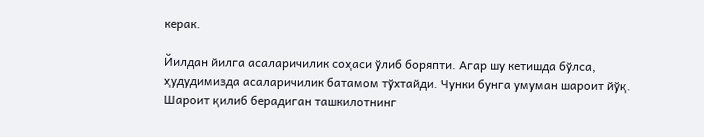керак.

Йилдан йилга асаларичилик соҳаси ўлиб боряпти. Агар шу кетишда бўлса, ҳудудимизда асаларичилик батамом тўхтайди. Чунки бунга умуман шароит йўқ. Шароит қилиб берадиган ташкилотнинг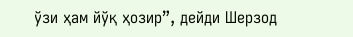ўзи ҳам йўқ ҳозир”, дейди Шерзод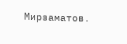Мирзаматов.